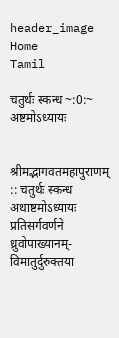header_image
Home
Tamil

चतुर्थः स्कन्ध ~:0:~ अष्टमोऽध्यायः


श्रीमद्भागवतमहापुराणम् :: चतुर्थः स्कन्ध
अथाष्टमोऽध्यायः
प्रतिसर्गवर्णने ध्रुवोपाख्यानम्-विमातुर्दुरुक्तया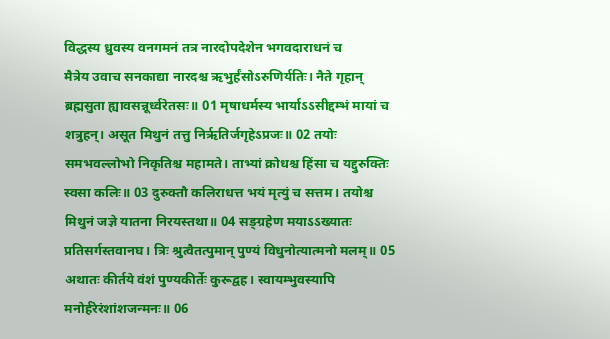विद्धस्य ध्रुवस्य वनगमनं तत्र नारदोपदेशेन भगवदाराधनं च
मैत्रेय उवाच सनकाद्या नारदश्च ऋभुर्हंसोऽरुणिर्यतिः। नैते गृहान् ब्रह्मसुता ह्यावसन्नूर्ध्वरेतसः॥ 01 मृषाधर्मस्य भार्याऽऽसीद्दम्भं मायां च शत्रुहन्। असूत मिथुनं तत्तु निरृतिर्जगृहेऽप्रजः॥ 02 तयोः समभवल्लोभो निकृतिश्च महामते। ताभ्यां क्रोधश्च हिंसा च यद्दुरुक्तिः स्वसा कलिः॥ 03 दुरुक्तौ कलिराधत्त भयं मृत्युं च सत्तम। तयोश्च मिथुनं जज्ञे यातना निरयस्तथा॥ 04 सङ्ग्रहेण मयाऽऽख्यातः प्रतिसर्गस्तवानघ। त्रिः श्रुत्वैतत्पुमान् पुण्यं विधुनोत्यात्मनो मलम्॥ 05 अथातः कीर्तये वंशं पुण्यकीर्तेः कुरूद्वह। स्वायम्भुवस्यापि मनोर्हरेरंशांशजन्मनः॥ 06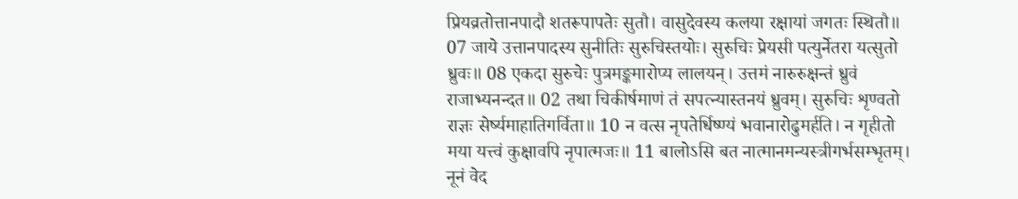प्रियव्रतोत्तानपादौ शतरूपापतेः सुतौ। वासुदेवस्य कलया रक्षायां जगतः स्थितौ॥ 07 जाये उत्तानपादस्य सुनीतिः सुरुचिस्तयोः। सुरुचिः प्रेयसी पत्युर्नेतरा यत्सुतो ध्रुवः॥ 08 एकदा सुरुचेः पुत्रमङ्कमारोप्य लालयन्। उत्तमं नारुरुक्षन्तं ध्रुवं राजाभ्यनन्दत॥ 02 तथा चिकीर्षमाणं तं सपत्न्यास्तनयं ध्रुवम्। सुरुचिः शृण्वतो राज्ञः सेर्ष्यमाहातिगर्विता॥ 10 न वत्स नृपतेर्धिष्ण्यं भवानारोढुमर्हति। न गृहीतो मया यत्त्वं कुक्षावपि नृपात्मजः॥ 11 बालोऽसि बत नात्मानमन्यस्त्रीगर्भसम्भृतम्। नूनं वेद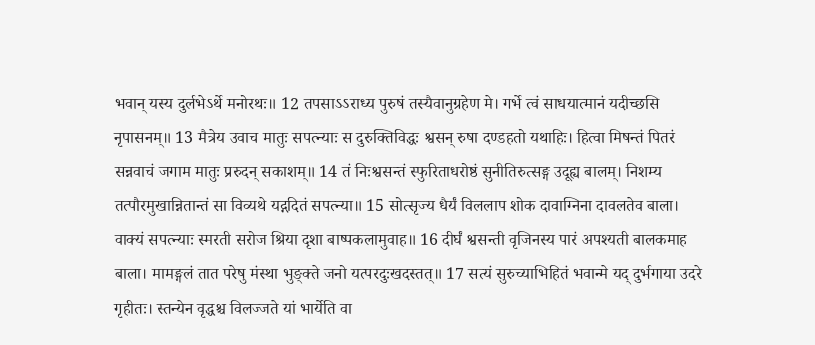भवान् यस्य दुर्लभेऽर्थे मनोरथः॥ 12 तपसाऽऽराध्य पुरुषं तस्यैवानुग्रहेण मे। गर्भे त्वं साधयात्मानं यदीच्छसि नृपासनम्॥ 13 मैत्रेय उवाच मातुः सपत्न्याः स दुरुक्तिविद्धः श्वसन् रुषा दण्डहतो यथाहिः। हित्वा मिषन्तं पितरं सन्नवाचं जगाम मातुः प्ररुदन् सकाशम्॥ 14 तं निःश्वसन्तं स्फुरिताधरोष्ठं सुनीतिरुत्सङ्ग उदूह्य बालम्। निशम्य तत्पौरमुखान्नितान्तं सा विव्यथे यद्गदितं सपत्न्या॥ 15 सोत्सृज्य धैर्यं विललाप शोक दावाग्निना दावलतेव बाला। वाक्यं सपत्न्याः स्मरती सरोज श्रिया दृशा बाष्पकलामुवाह॥ 16 दीर्घं श्वसन्ती वृजिनस्य पारं अपश्यती बालकमाह बाला। मामङ्गलं तात परेषु मंस्था भुङ्क्ते जनो यत्परदुःखदस्तत्॥ 17 सत्यं सुरुच्याभिहितं भवान्मे यद् दुर्भगाया उदरे गृहीतः। स्तन्येन वृद्धश्च विलज्जते यां भार्येति वा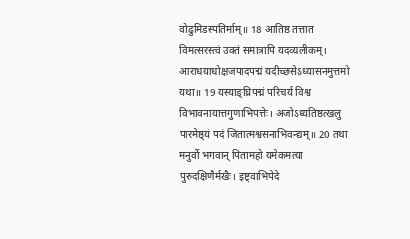वोढुमिडस्पतिर्माम्॥ 18 आतिष्ठ तत्तात विमत्सरस्त्वं उक्तं समात्रापि यदव्यलीकम्। आराधयाधोक्षजपादपद्मं यदीच्छसेऽध्यासनमुत्तमो यथा॥ 19 यस्याङ्घ्रिपद्मं परिचर्य विश्व विभावनायात्तगुणाभिपत्तेः। अजोऽध्यतिष्ठत्खलु पारमेष्ठ्यं पदं जितात्मश्वसनाभिवन्द्यम्॥ 20 तथा मनुर्वो भगवान् पितामहो यमेकमत्या पुरुदक्षिणैर्मखैः। इष्ट्वाभिपेदे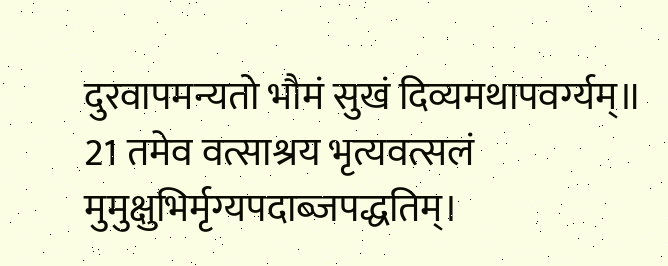दुरवापमन्यतो भौमं सुखं दिव्यमथापवर्ग्यम्॥ 21 तमेव वत्साश्रय भृत्यवत्सलं मुमुक्षुभिर्मृग्यपदाब्जपद्धतिम्।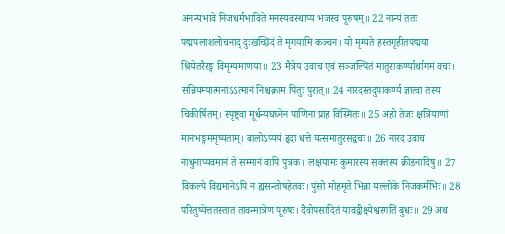अनन्यभावे निजधर्मभाविते मनस्यवस्थाप्य भजस्व पूरुषम्॥ 22 नान्यं ततः पद्मपलाशलोचनाद् दुःखच्छिदं ते मृगयामि कञ्चन। यो मृग्यते हस्तगृहीतपद्मया श्रियेतरैरङ्ग विमृग्यमाणया॥ 23 मैत्रेय उवाच एवं सञ्जल्पितं मातुराकर्ण्यार्थागमं वचः। सन्नियम्यात्मनाऽऽत्मानं निश्चक्राम पितुः पुरात्॥ 24 नारदस्तदुपाकर्ण्य ज्ञात्वा तस्य चिकीर्षितम्। स्पृष्ट्वा मूर्धन्यघघ्नेन पाणिना प्राह विस्मितः॥ 25 अहो तेजः क्षत्रियाणां मानभङ्गममृष्यताम्। बालोऽप्ययं हृदा धत्ते यत्समातुरसद्वचः॥ 26 नारद उवाच नाधुनाप्यवमानं ते सम्मानं वापि पुत्रक। लक्षयामः कुमारस्य सक्तस्य क्रीडनादिषु॥ 27 विकल्पे विद्यमानेऽपि न ह्यसन्तोषहेतवः। पुंसो मोहमृते भिन्ना यल्लोके निजकर्मभिः॥ 28 परितुष्येत्ततस्तात तावन्मात्रेण पूरुषः। दैवोपसादितं यावद्वीक्ष्येश्वरगतिं बुधः॥ 29 अथ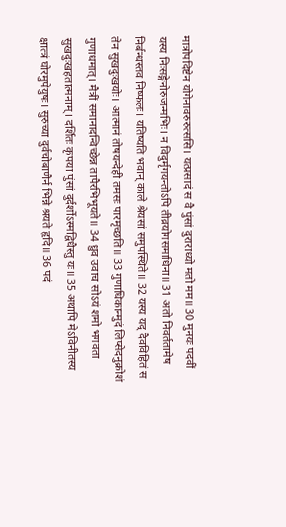मात्रोपदिष्टेन योगेनावरुरुत्ससि। यत्प्रसादं स वै पुंसां दुराराध्यो मतो मम॥ 30 मुनयः पदवीं यस्य निःसङ्गेनोरुजन्मभिः। न विदुर्मृगयन्तोऽपि तीव्रयोगसमाधिना॥ 31 अतो निवर्ततामेष निर्बन्धस्तव निष्फलः। यतिष्यति भवान् काले श्रेयसां समुपस्थिते॥ 32 यस्य यद् दैवविहितं स तेन सुखदुःखयोः। आत्मानं तोषयन्देही तमसः पारमृच्छति॥ 33 गुणाधिकान्मुदं लिप्सेदनुक्रोशं गुणाधमात्। मैत्रीं समानादन्विच्छेन्न तापैरभिभूयते॥ 34 ध्रुव उवाच सोऽयं शमो भगवता सुखदुःखहतात्मनाम्। दर्शितः कृपया पुंसां दुर्दर्शोऽस्मद्विधैस्तु यः॥ 35 अथापि मेऽविनीतस्य क्षात्त्रं घोरमुपेयुषः। सुरुच्या दुर्वचोबाणैर्न भिन्ने श्रयते हृदि॥ 36 पदं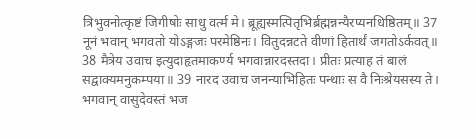त्रिभुवनोत्कृष्टं जिगीषोः साधु वर्त्म मे। ब्रूह्यस्मत्पितृभिर्ब्रह्मन्नन्यैरप्यनधिष्ठितम्॥ 37 नूनं भवान् भगवतो योऽङ्गजः परमेष्ठिनः। वितुदन्नटते वीणां हितार्थं जगतोऽर्कवत्॥ 38 मैत्रेय उवाच इत्युदाहृतमाकर्ण्य भगवान्नारदस्तदा। प्रीतः प्रत्याह तं बालं सद्वाक्यमनुकम्पया॥ 39 नारद उवाच जनन्याभिहितः पन्थाः स वै निःश्रेयसस्य ते। भगवान् वासुदेवस्तं भज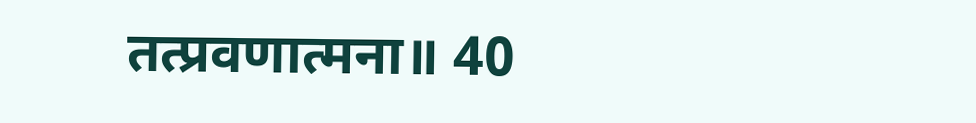तत्प्रवणात्मना॥ 40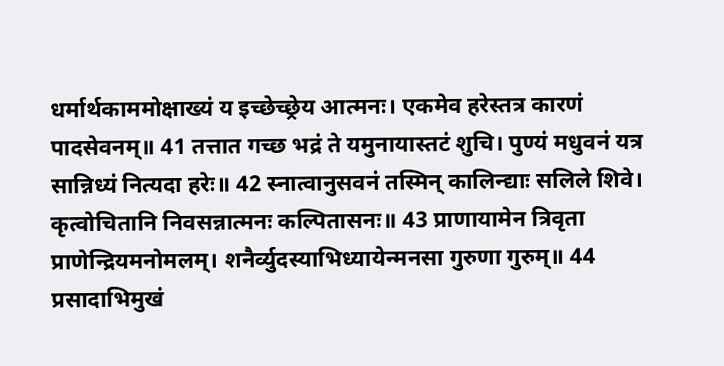धर्मार्थकाममोक्षाख्यं य इच्छेच्छ्रेय आत्मनः। एकमेव हरेस्तत्र कारणं पादसेवनम्॥ 41 तत्तात गच्छ भद्रं ते यमुनायास्तटं शुचि। पुण्यं मधुवनं यत्र सान्निध्यं नित्यदा हरेः॥ 42 स्नात्वानुसवनं तस्मिन् कालिन्द्याः सलिले शिवे। कृत्वोचितानि निवसन्नात्मनः कल्पितासनः॥ 43 प्राणायामेन त्रिवृता प्राणेन्द्रियमनोमलम्। शनैर्व्युदस्याभिध्यायेन्मनसा गुरुणा गुरुम्॥ 44 प्रसादाभिमुखं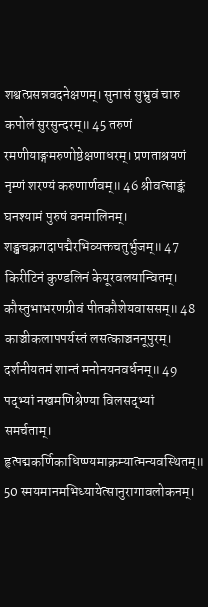शश्वत्प्रसन्नवदनेक्षणम्। सुनासं सुभ्रुवं चारु कपोलं सुरसुन्दरम्॥ 45 तरुणं रमणीयाङ्गमरुणोष्ठेक्षणाधरम्। प्रणताश्रयणं नृम्णं शरण्यं करुणार्णवम्॥ 46 श्रीवत्साङ्कं घनश्यामं पुरुषं वनमालिनम्। शङ्खचक्रगदापद्मैरभिव्यक्तचतुर्भुजम्॥ 47 किरीटिनं कुण्डलिनं केयूरवलयान्वितम्। कौस्तुभाभरणग्रीवं पीतकौशेयवाससम्॥ 48 काञ्चीकलापपर्यस्तं लसत्काञ्चननूपुरम्। दर्शनीयतमं शान्तं मनोनयनवर्धनम्॥ 49 पद्भ्यां नखमणिश्रेण्या विलसद्भ्यां समर्चताम्। हृत्पद्मकर्णिकाधिष्ण्यमाक्रम्यात्मन्यवस्थितम्॥ 50 स्मयमानमभिध्यायेत्सानुरागावलोकनम्।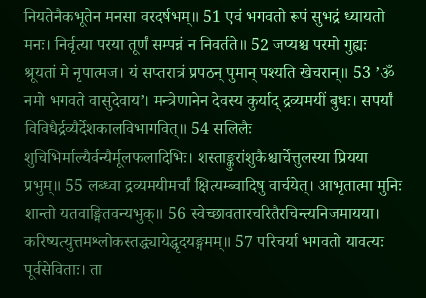नियतेनैकभूतेन मनसा वरदर्षभम्॥ 51 एवं भगवतो रूपं सुभद्रं ध्यायतो मनः। निर्वृत्या परया तूर्णं सम्पन्नं न निवर्तते॥ 52 जप्यश्च परमो गुह्यः श्रूयतां मे नृपात्मज। यं सप्तरात्रं प्रपठन् पुमान् पश्यति खेचरान्॥ 53 ’ॐ नमो भगवते वासुदेवाय’। मन्त्रेणानेन देवस्य कुर्याद् द्रव्यमयीं बुधः। सपर्यां विविधैर्द्रव्यैर्देशकालविभागवित्॥ 54 सलिलैः शुचिभिर्माल्यैर्वन्यैर्मूलफलादिभिः। शस्ताङ्कुरांशुकैश्चार्चेत्तुलस्या प्रियया प्रभुम्॥ 55 लब्ध्वा द्रव्यमयीमर्चां क्षित्यम्ब्वादिषु वार्चयेत्। आभृतात्मा मुनिः शान्तो यतवाङ्मितवन्यभुक्॥ 56 स्वेच्छावतारचरितैरचिन्त्यनिजमायया। करिष्यत्युत्तमश्लोकस्तद्ध्यायेद्धृदयङ्गमम्॥ 57 परिचर्या भगवतो यावत्यः पूर्वसेविताः। ता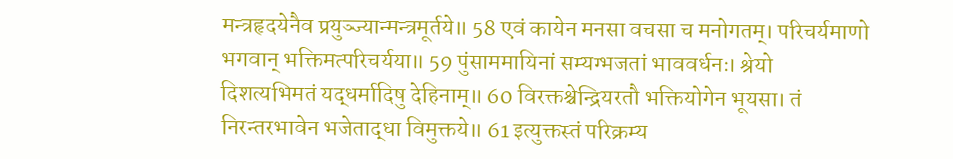मन्त्रहृदयेनैव प्रयुञ्ज्यान्मन्त्रमूर्तये॥ 58 एवं कायेन मनसा वचसा च मनोगतम्। परिचर्यमाणो भगवान् भक्तिमत्परिचर्यया॥ 59 पुंसाममायिनां सम्यग्भजतां भाववर्धनः। श्रेयो दिशत्यभिमतं यद्धर्मादिषु देहिनाम्॥ 60 विरक्तश्चेन्द्रियरतौ भक्तियोगेन भूयसा। तं निरन्तरभावेन भजेताद्धा विमुक्तये॥ 61 इत्युक्तस्तं परिक्रम्य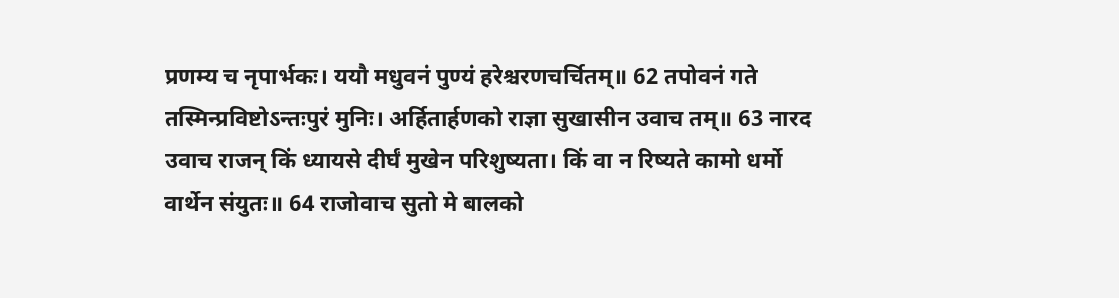प्रणम्य च नृपार्भकः। ययौ मधुवनं पुण्यं हरेश्चरणचर्चितम्॥ 62 तपोवनं गते तस्मिन्प्रविष्टोऽन्तःपुरं मुनिः। अर्हितार्हणको राज्ञा सुखासीन उवाच तम्॥ 63 नारद उवाच राजन् किं ध्यायसे दीर्घं मुखेन परिशुष्यता। किं वा न रिष्यते कामो धर्मो वार्थेन संयुतः॥ 64 राजोवाच सुतो मे बालको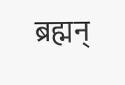ब्रह्मन्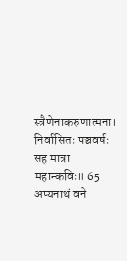स्त्रैणेनाकरुणात्मना। निर्वासितः पञ्चवर्षः सह मात्रा महान्कविः॥ 65 अप्यनाथं वने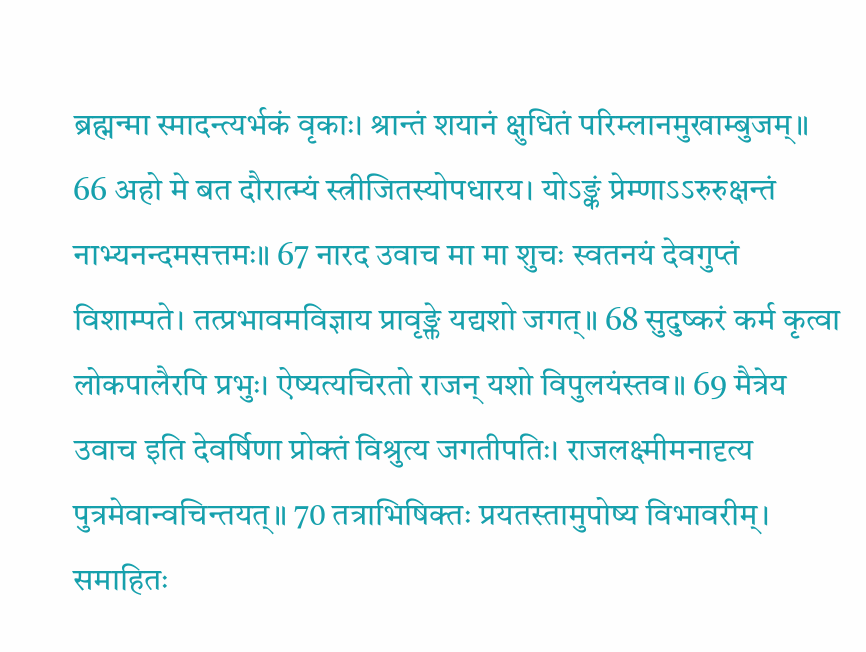ब्रह्मन्मा स्मादन्त्यर्भकं वृकाः। श्रान्तं शयानं क्षुधितं परिम्लानमुखाम्बुजम्॥ 66 अहो मे बत दौरात्म्यं स्त्रीजितस्योपधारय। योऽङ्कं प्रेम्णाऽऽरुरुक्षन्तं नाभ्यनन्दमसत्तमः॥ 67 नारद उवाच मा मा शुचः स्वतनयं देवगुप्तं विशाम्पते। तत्प्रभावमविज्ञाय प्रावृङ्क्ते यद्यशो जगत्॥ 68 सुदुष्करं कर्म कृत्वा लोकपालैरपि प्रभुः। ऐष्यत्यचिरतो राजन् यशो विपुलयंस्तव॥ 69 मैत्रेय उवाच इति देवर्षिणा प्रोक्तं विश्रुत्य जगतीपतिः। राजलक्ष्मीमनादृत्य पुत्रमेवान्वचिन्तयत्॥ 70 तत्राभिषिक्तः प्रयतस्तामुपोष्य विभावरीम्। समाहितः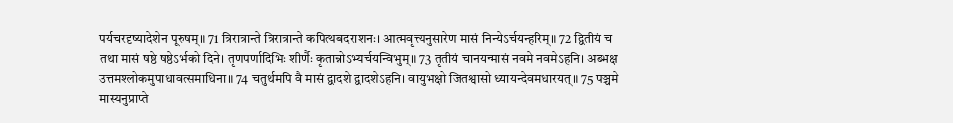पर्यचरदृष्यादेशेन पूरुषम्॥ 71 त्रिरात्रान्ते त्रिरात्रान्ते कपित्थबदराशनः। आत्मवृत्त्यनुसारेण मासं निन्येऽर्चयन्हरिम्॥ 72 द्वितीयं च तथा मासं षष्ठे षष्ठेऽर्भको दिने। तृणपर्णादिभिः शीर्णैः कृतान्नोऽभ्यर्चयन्विभुम्॥ 73 तृतीयं चानयन्मासं नवमे नवमेऽहनि। अब्भक्ष उत्तमश्लोकमुपाधावत्समाधिना॥ 74 चतुर्थमपि वै मासं द्वादशे द्वादशेऽहनि। वायुभक्षो जितश्वासो ध्यायन्देवमधारयत्॥ 75 पञ्चमे मास्यनुप्राप्ते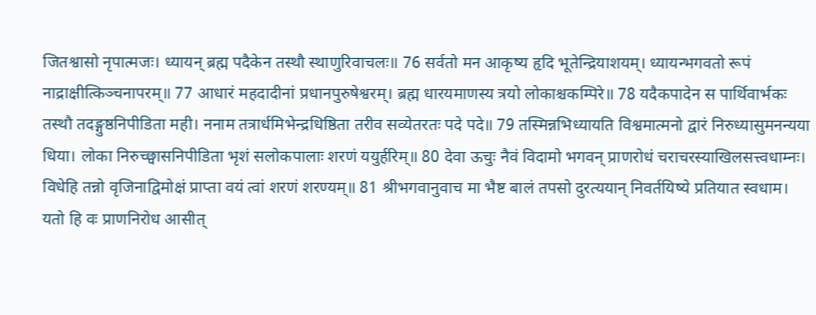जितश्वासो नृपात्मजः। ध्यायन् ब्रह्म पदैकेन तस्थौ स्थाणुरिवाचलः॥ 76 सर्वतो मन आकृष्य हृदि भूतेन्द्रियाशयम्। ध्यायन्भगवतो रूपं नाद्राक्षीत्किञ्चनापरम्॥ 77 आधारं महदादीनां प्रधानपुरुषेश्वरम्। ब्रह्म धारयमाणस्य त्रयो लोकाश्चकम्पिरे॥ 78 यदैकपादेन स पार्थिवार्भकः तस्थौ तदङ्गुष्ठनिपीडिता मही। ननाम तत्रार्धमिभेन्द्रधिष्ठिता तरीव सव्येतरतः पदे पदे॥ 79 तस्मिन्नभिध्यायति विश्वमात्मनो द्वारं निरुध्यासुमनन्यया धिया। लोका निरुच्छ्वासनिपीडिता भृशं सलोकपालाः शरणं ययुर्हरिम्॥ 80 देवा ऊचुः नैवं विदामो भगवन् प्राणरोधं चराचरस्याखिलसत्त्वधाम्नः। विधेहि तन्नो वृजिनाद्विमोक्षं प्राप्ता वयं त्वां शरणं शरण्यम्॥ 81 श्रीभगवानुवाच मा भैष्ट बालं तपसो दुरत्ययान् निवर्तयिष्ये प्रतियात स्वधाम। यतो हि वः प्राणनिरोध आसीत्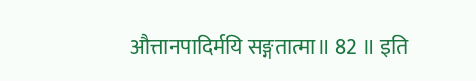औत्तानपादिर्मयि सङ्गतात्मा॥ 82 ॥ इति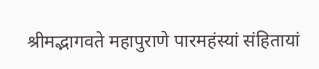श्रीमद्भागवते महापुराणे पारमहंस्यां संहितायां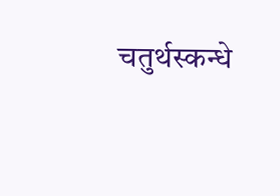चतुर्थस्कन्धे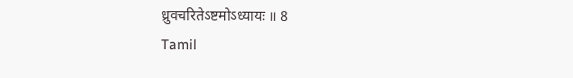ध्रुवचरितेऽष्टमोऽध्यायः ॥ 8
Tamil